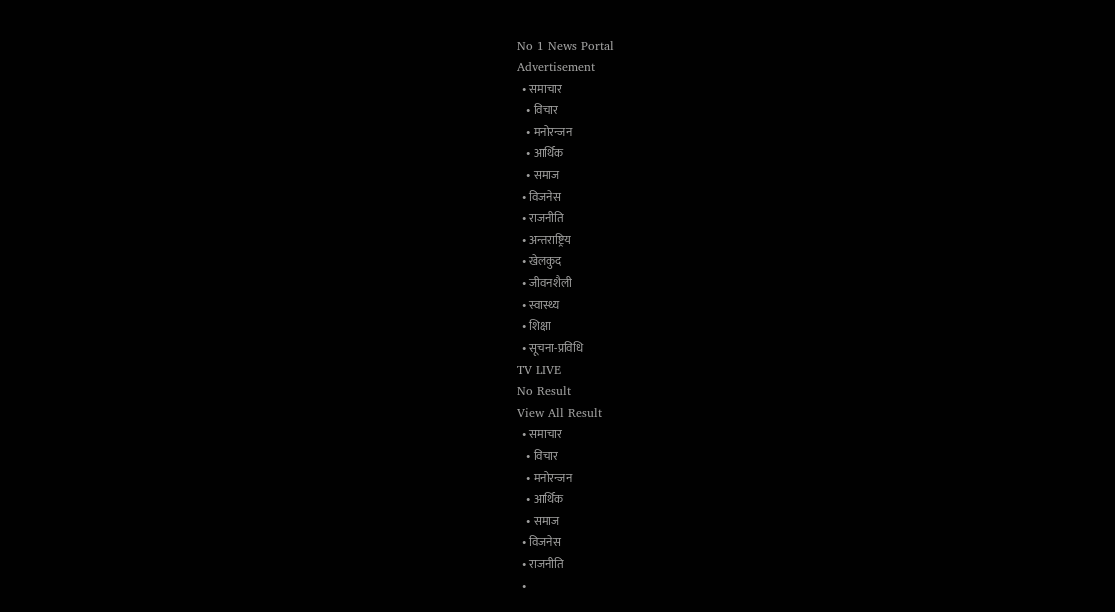No 1 News Portal
Advertisement
  • समाचार
    • विचार
    • मनोरन्जन
    • आर्थिक
    • समाज
  • विजनेस
  • राजनीति
  • अन्तराष्ट्रिय
  • खेलकुद
  • जीवनशैली
  • स्वास्थ्य
  • शिक्षा
  • सूचना-प्रविधि
TV LIVE
No Result
View All Result
  • समाचार
    • विचार
    • मनोरन्जन
    • आर्थिक
    • समाज
  • विजनेस
  • राजनीति
  •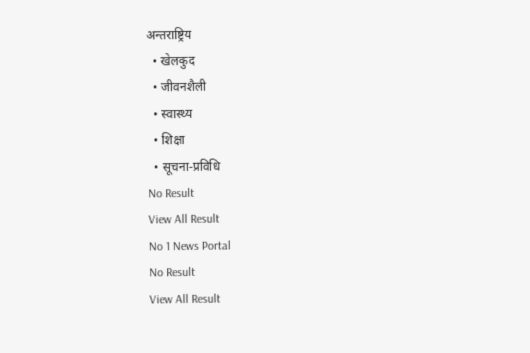अन्तराष्ट्रिय
  • खेलकुद
  • जीवनशैली
  • स्वास्थ्य
  • शिक्षा
  • सूचना-प्रविधि
No Result
View All Result
No 1 News Portal
No Result
View All Result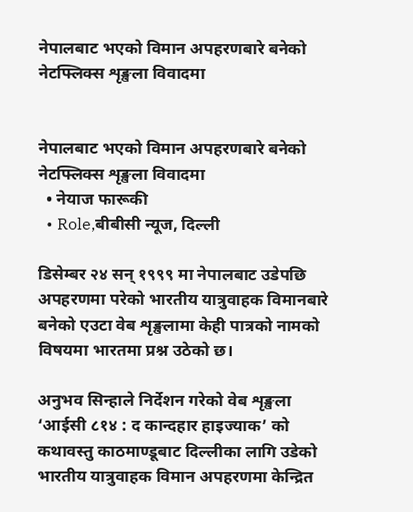नेपालबाट भएको विमान अपहरणबारे बनेको नेटफ्लिक्स शृङ्खला विवादमा


नेपालबाट भएको विमान अपहरणबारे बनेको नेटफ्लिक्स शृङ्खला विवादमा
  • नेयाज फारूकी
  • Role,बीबीसी न्यूज, दिल्ली

डिसेम्बर २४ सन् १९९९ मा नेपालबाट उडेपछि अपहरणमा परेको भारतीय यात्रुवाहक विमानबारे बनेको एउटा वेब शृङ्खलामा केही पात्रको नामको विषयमा भारतमा प्रश्न उठेको छ।

अनुभव सिन्हाले निर्देशन गरेको वेब शृङ्खला ‘आईसी ८१४ : द कान्दहार हाइज्याक’ को कथावस्तु काठमाण्डूबाट दिल्लीका लागि उडेको भारतीय यात्रुवाहक विमान अपहरणमा केन्द्रित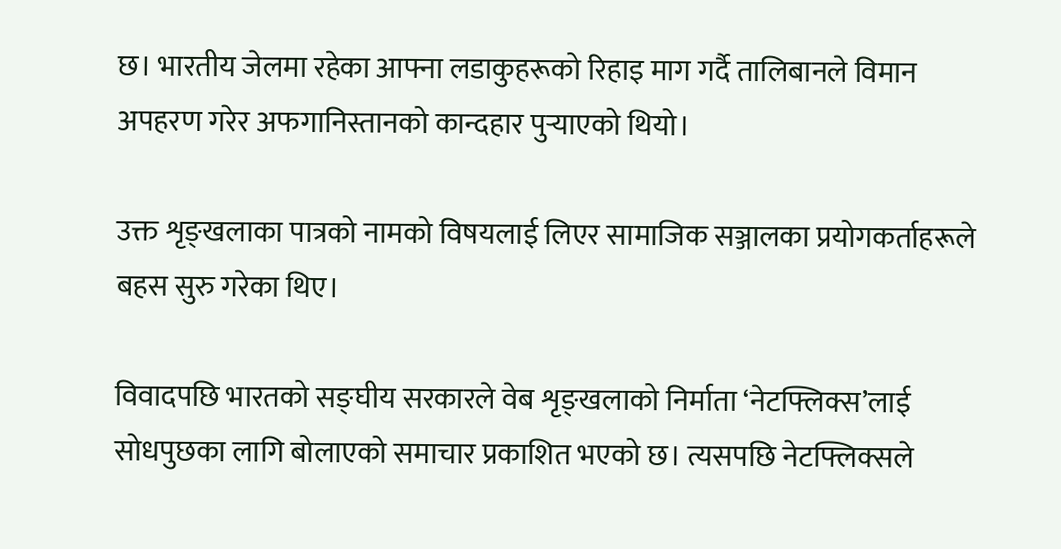छ। भारतीय जेलमा रहेका आफ्ना लडाकुहरूको रिहाइ माग गर्दै तालिबानले विमान अपहरण गरेर अफगानिस्तानको कान्दहार पुर्‍याएको थियो।

उक्त शृङ्खलाका पात्रको नामको विषयलाई लिएर सामाजिक सञ्जालका प्रयोगकर्ताहरूले बहस सुरु गरेका थिए।

विवादपछि भारतको सङ्घीय सरकारले वेब शृङ्खलाको निर्माता ‘नेटफ्लिक्स’लाई सोधपुछका लागि बोलाएको समाचार प्रकाशित भएको छ। त्यसपछि नेटफ्लिक्सले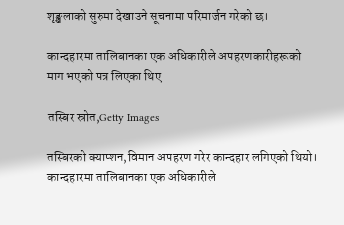शृङ्खलाको सुरुमा देखाउने सूचनामा परिमार्जन गरेको छ।

कान्दहारमा तालिबानका एक अधिकारीले अपहरणकारीहरूको माग भएको पत्र लिएका थिए

तस्बिर स्रोत,Getty Images

तस्बिरको क्याप्शन,विमान अपहरण गरेर कान्दहार लगिएको थियो। कान्दहारमा तालिबानका एक अधिकारीले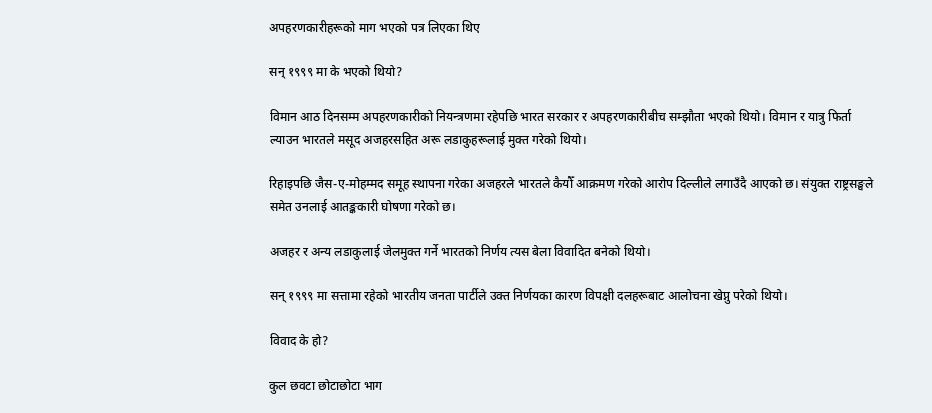अपहरणकारीहरूको माग भएको पत्र लिएका थिए

सन् १९९९ मा के भएको थियो?

विमान आठ दिनसम्म अपहरणकारीको नियन्त्रणमा रहेपछि भारत सरकार र अपहरणकारीबीच सम्झौता भएको थियो। विमान र यात्रु फिर्ता ल्याउन भारतले मसूद अजहरसहित अरू लडाकुहरूलाई मुक्त गरेको थियो।

रिहाइपछि जैस-ए-मोहम्मद समूह स्थापना गरेका अजहरले भारतले कैयौँ आक्रमण गरेको आरोप दिल्लीले लगाउँदै आएको छ। संयुक्त राष्ट्रसङ्घले समेत उनलाई आतङ्ककारी घोषणा गरेको छ।

अजहर र अन्य लडाकुलाई जेलमुक्त गर्ने भारतको निर्णय त्यस बेला विवादित बनेको थियो।

सन् १९९९ मा सत्तामा रहेको भारतीय जनता पार्टीले उक्त निर्णयका कारण विपक्षी दलहरूबाट आलोचना खेप्नु परेको थियो।

विवाद के हो?

कुल छवटा छोटाछोटा भाग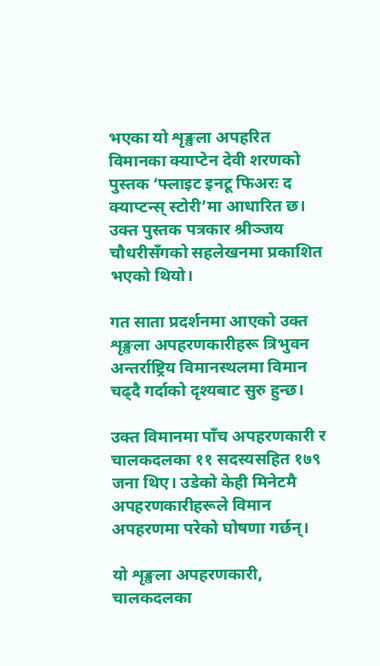भएका यो शृङ्खला अपहरित विमानका क्याप्टेन देवी शरणको पुस्तक ‘फ्लाइट इनटू फिअरः द क्याप्टन्स् स्टोरी’मा आधारित छ। उक्त पुस्तक पत्रकार श्रीञ्जय चौधरीसँगको सहलेखनमा प्रकाशित भएको थियो।

गत साता प्रदर्शनमा आएको उक्त शृङ्खला अपहरणकारीहरू त्रिभुवन अन्तर्राष्ट्रिय विमानस्थलमा विमान चढ्दै गर्दाको दृश्यबाट सुरु हुन्छ।

उक्त विमानमा पाँच अपहरणकारी र चालकदलका ११ सदस्यसहित १७९ जना थिए। उडेको केही मिनेटमै अपहरणकारीहरूले विमान अपहरणमा परेको घोषणा गर्छन्।

यो शृङ्खला अपहरणकारी, चालकदलका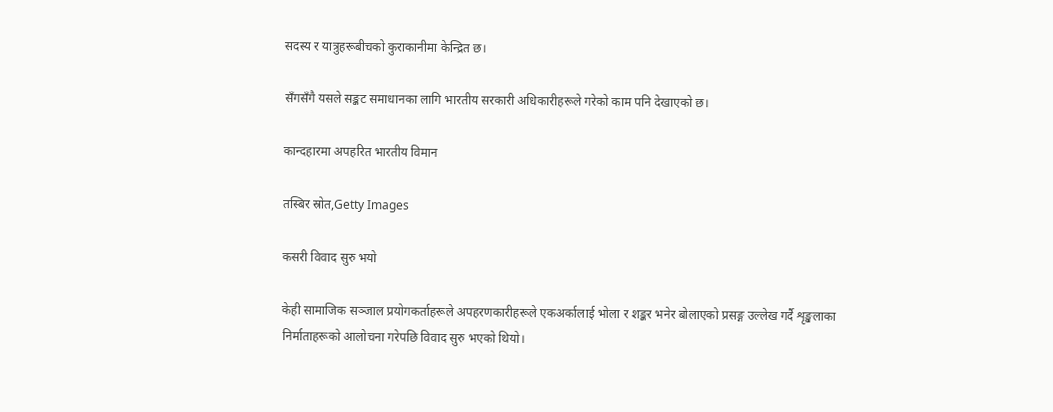सदस्य र यात्रुहरूबीचको कुराकानीमा केन्द्रित छ।

सँगसँगै यसले सङ्कट समाधानका लागि भारतीय सरकारी अधिकारीहरूले गरेको काम पनि देखाएको छ।

कान्दहारमा अपहरित भारतीय विमान

तस्बिर स्रोत,Getty Images

कसरी विवाद सुरु भयो

केही सामाजिक सञ्जाल प्रयोगकर्ताहरूले अपहरणकारीहरूले एकअर्कालाई भोला र शङ्कर भनेर बोलाएको प्रसङ्ग उल्लेख गर्दै शृङ्खलाका निर्माताहरूको आलोचना गरेपछि विवाद सुरु भएको थियो।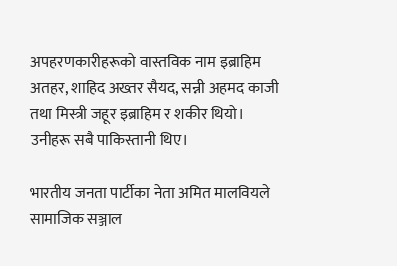अपहरणकारीहरूको वास्तविक नाम इब्राहिम अतहर, शाहिद अख्तर सैयद, सन्नी अहमद काजी तथा मिस्त्री जहूर इब्राहिम र शकीर थियो। उनीहरू सबै पाकिस्तानी थिए।

भारतीय जनता पार्टीका नेता अमित मालवियले सामाजिक सञ्जाल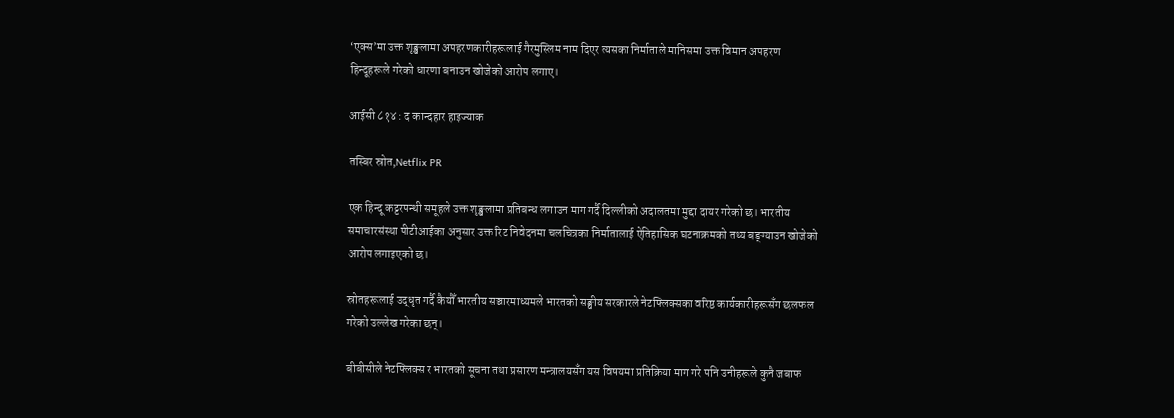‘एक्स’मा उक्त शृङ्खलामा अपहरणकारीहरूलाई गैरमुस्लिम नाम दिएर त्यसका निर्माताले मानिसमा उक्त विमान अपहरण हिन्दूहरूले गरेको धारणा बनाउन खोजेको आरोप लगाए।

आईसी ८१४ : द कान्दहार हाइज्याक

तस्बिर स्रोत,Netflix PR

एक हिन्दू कट्टरपन्थी समूहले उक्त शृङ्खलामा प्रतिबन्ध लगाउन माग गर्दै दिल्लीको अदालतमा मुद्दा दायर गरेको छ। भारतीय समाचारसंस्था पीटीआईका अनुसार उक्त रिट निवेदनमा चलचित्रका निर्मातालाई ऐतिहासिक घटनाक्रमको तथ्य बङ्ग्याउन खोजेको आरोप लगाइएको छ।

स्रोतहरूलाई उद्धृत गर्दै कैयौँ भारतीय सञ्चारमाध्यमले भारतको सङ्घीय सरकारले नेटफ्लिक्सका वरिष्ठ कार्यकारीहरूसँग छलफल गरेको उल्लेख गरेका छन्।

बीबीसीले नेटफ्लिक्स र भारतको सूचना तथा प्रसारण मन्त्रालयसँग यस विषयमा प्रतिक्रिया माग गरे पनि उनीहरूले कुनै जबाफ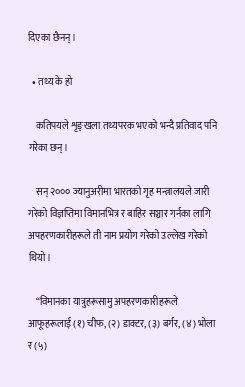दिएका छैनन्।

  • तथ्य के हो

    कतिपयले शृङ्खला तथ्यपरक भएको भन्दै प्रतिवाद पनि गरेका छन्।

    सन् २००० ज्यानुअरीमा भारतको गृह मन्त्रालयले जारी गरेको विज्ञप्तिमा विमानभित्र र बाहिर सञ्चार गर्नका लागि अपहरणकारीहरूले ती नाम प्रयोग गरेको उल्लेख गरेको थियो।

    “विमानका यात्रुहरूसामु अपहरणकारीहरूले आफूहरूलाई (१) चीफ, (२) डाक्टर, (३) बर्गर, (४) भोला र (५)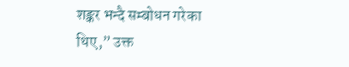शङ्कर भन्दै सम्बोधन गरेका थिए,” उक्त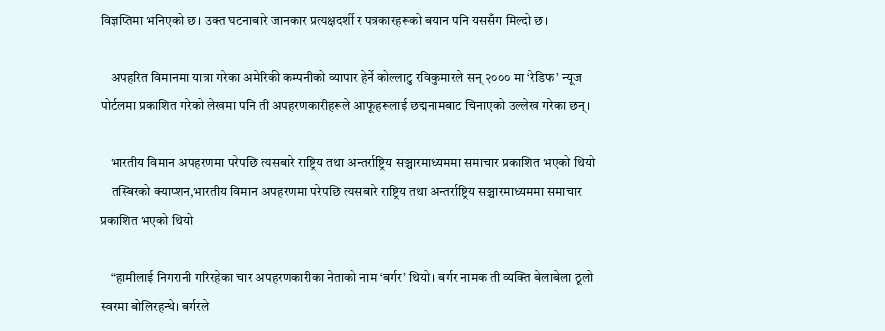विज्ञप्तिमा भनिएको छ। उक्त घटनाबारे जानकार प्रत्यक्षदर्शी र पत्रकारहरूको बयान पनि यससँग मिल्दो छ।

    अपहरित विमानमा यात्रा गरेका अमेरिकी कम्पनीको व्यापार हेर्ने कोल्लाटु रविकुमारले सन् २००० मा ‘रेडिफ’ न्यूज पोर्टलमा प्रकाशित गरेको लेखमा पनि ती अपहरणकारीहरूले आफूहरूलाई छद्मनामबाट चिनाएको उल्लेख गरेका छन्।

    भारतीय विमान अपहरणमा परेपछि त्यसबारे राष्ट्रिय तथा अन्तर्राष्ट्रिय सञ्चारमाध्यममा समाचार प्रकाशित भएको थियो
    तस्बिरको क्याप्शन,भारतीय विमान अपहरणमा परेपछि त्यसबारे राष्ट्रिय तथा अन्तर्राष्ट्रिय सञ्चारमाध्यममा समाचार प्रकाशित भएको थियो

    “हामीलाई निगरानी गरिरहेका चार अपहरणकारीका नेताको नाम ‘बर्गर’ थियो। बर्गर नामक ती व्यक्ति बेलाबेला ठूलो स्वरमा बोलिरहन्थे। बर्गरले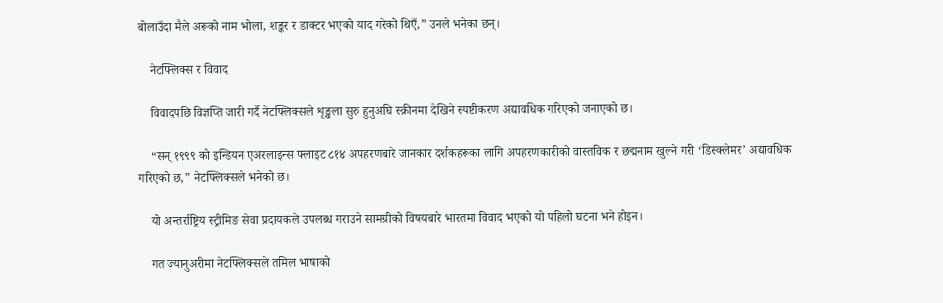बोलाउँदा मैले अरूको नाम भोला, शङ्कर र डाक्टर भएको याद गरेको थिएँ,” उनले भनेका छन्।

    नेटफ्लिक्स र विवाद

    विवादपछि विज्ञप्ति जारी गर्दै नेटफ्लिक्सले शृङ्खला सुरु हुनुअघि स्क्रीनमा देखिने स्पष्टीकरण अद्यावधिक गरिएको जनाएको छ।

    “सन् १९९९ को इन्डियन एअरलाइन्स फ्लाइट ८१४ अपहरणबारे जानकार दर्शकहरूका लागि अपहरणकारीको वास्तविक र छद्मनाम खुल्ने गरी ‘डिस्क्लेमर’ अद्यावधिक गरिएको छ,” नेटफ्लिक्सले भनेको छ।

    यो अन्तर्राष्ट्रिय स्ट्रीमिङ सेवा प्रदायकले उपलब्ध गराउने सामग्रीको विषयबारे भारतमा विवाद भएको यो पहिलो घटना भने होइन।

    गत ज्यानुअरीमा नेटफ्लिक्सले तमिल भाषाको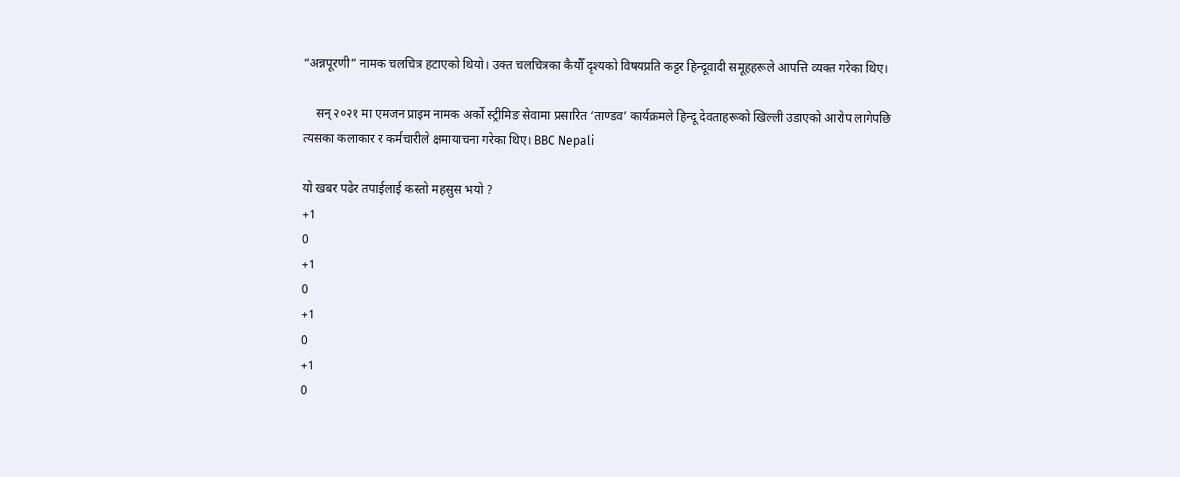“अन्नपूरणी” नामक चलचित्र हटाएको थियो। उक्त चलचित्रका कैयौँ दृश्यको विषयप्रति कट्टर हिन्दूवादी समूहहरूले आपत्ति व्यक्त गरेका थिए।

    सन् २०२१ मा एमजन प्राइम नामक अर्को स्ट्रीमिङ सेवामा प्रसारित ‘ताण्डव’ कार्यक्रमले हिन्दू देवताहरूको खिल्ली उडाएको आरोप लागेपछि त्यसका कलाकार र कर्मचारीले क्षमायाचना गरेका थिए। BBC Nepali

यो खबर पढेर तपाईलाई कस्तो महसुस भयो ?
+1
0
+1
0
+1
0
+1
0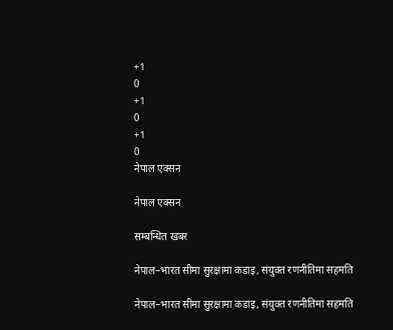+1
0
+1
0
+1
0
नेपाल एक्सन

नेपाल एक्सन

सम्बन्धित खबर

नेपाल–भारत सीमा सुरक्षामा कडाइ, संयुक्त रणनीतिमा सहमति

नेपाल–भारत सीमा सुरक्षामा कडाइ, संयुक्त रणनीतिमा सहमति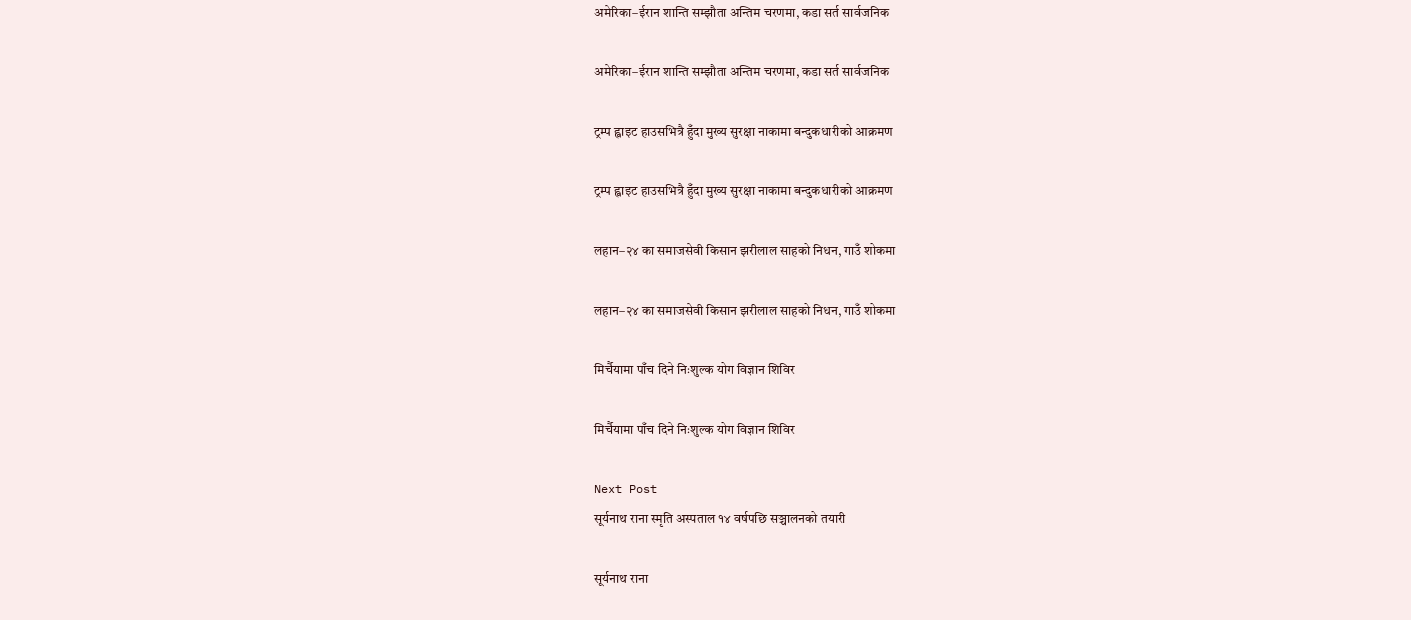अमेरिका–ईरान शान्ति सम्झौता अन्तिम चरणमा, कडा सर्त सार्वजनिक

अमेरिका–ईरान शान्ति सम्झौता अन्तिम चरणमा, कडा सर्त सार्वजनिक

ट्रम्प ह्वाइट हाउसभित्रै हुँदा मुख्य सुरक्षा नाकामा बन्दुकधारीको आक्रमण

ट्रम्प ह्वाइट हाउसभित्रै हुँदा मुख्य सुरक्षा नाकामा बन्दुकधारीको आक्रमण

लहान–२४ का समाजसेवी किसान झरीलाल साहको निधन, गाउँ शोकमा

लहान–२४ का समाजसेवी किसान झरीलाल साहको निधन, गाउँ शोकमा

मिर्चैयामा पाँच दिने निःशुल्क योग विज्ञान शिविर

मिर्चैयामा पाँच दिने निःशुल्क योग विज्ञान शिविर

Next Post
सूर्यनाथ राना स्मृति अस्पताल १४ वर्षपछि सञ्चालनको तयारी

सूर्यनाथ राना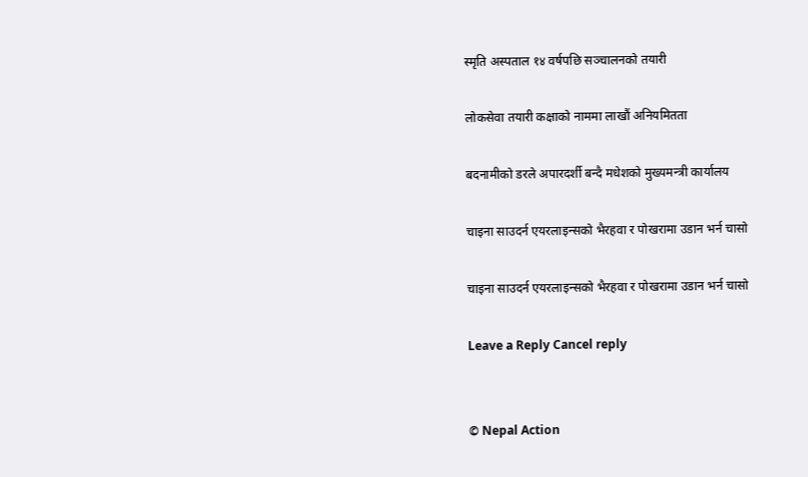स्मृति अस्पताल १४ वर्षपछि सञ्चालनको तयारी

लोकसेवा तयारी कक्षाको नाममा लाखौं अनियमितता

बदनामीको डरले अपारदर्शी बन्दै मधेशको मुख्यमन्त्री कार्यालय

चाइना साउदर्न एयरलाइन्सको भैरहवा र पोखरामा उडान भर्न चासो

चाइना साउदर्न एयरलाइन्सको भैरहवा र पोखरामा उडान भर्न चासो

Leave a Reply Cancel reply


© Nepal Action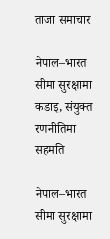ताजा समाचार

नेपाल–भारत सीमा सुरक्षामा कडाइ, संयुक्त रणनीतिमा सहमति

नेपाल–भारत सीमा सुरक्षामा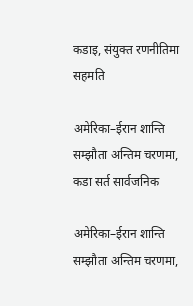कडाइ, संयुक्त रणनीतिमा सहमति

अमेरिका–ईरान शान्ति सम्झौता अन्तिम चरणमा, कडा सर्त सार्वजनिक

अमेरिका–ईरान शान्ति सम्झौता अन्तिम चरणमा,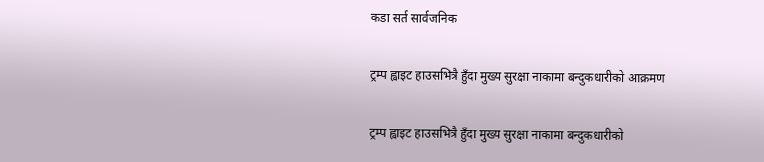कडा सर्त सार्वजनिक

ट्रम्प ह्वाइट हाउसभित्रै हुँदा मुख्य सुरक्षा नाकामा बन्दुकधारीको आक्रमण

ट्रम्प ह्वाइट हाउसभित्रै हुँदा मुख्य सुरक्षा नाकामा बन्दुकधारीको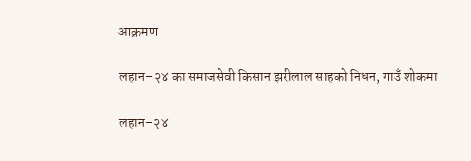आक्रमण

लहान–२४ का समाजसेवी किसान झरीलाल साहको निधन, गाउँ शोकमा

लहान–२४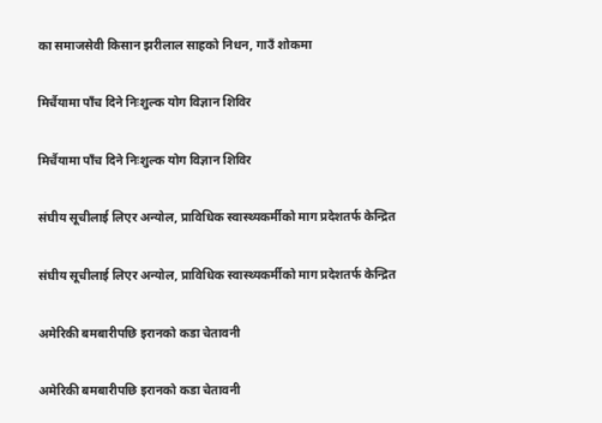का समाजसेवी किसान झरीलाल साहको निधन, गाउँ शोकमा

मिर्चैयामा पाँच दिने निःशुल्क योग विज्ञान शिविर

मिर्चैयामा पाँच दिने निःशुल्क योग विज्ञान शिविर

संघीय सूचीलाई लिएर अन्योल, प्राविधिक स्वास्थ्यकर्मीको माग प्रदेशतर्फ केन्द्रित

संघीय सूचीलाई लिएर अन्योल, प्राविधिक स्वास्थ्यकर्मीको माग प्रदेशतर्फ केन्द्रित

अमेरिकी बमबारीपछि इरानको कडा चेतावनी

अमेरिकी बमबारीपछि इरानको कडा चेतावनी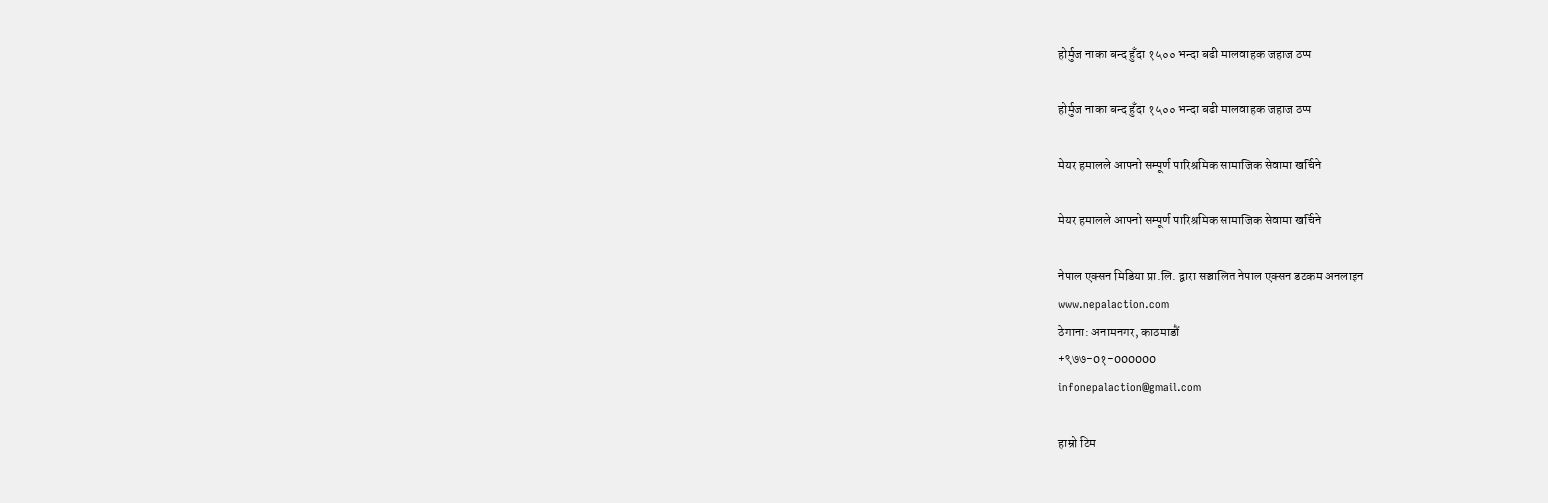होर्मुज नाका बन्द हुँदा १५०० भन्दा बढी मालवाहक जहाज ठप्प

होर्मुज नाका बन्द हुँदा १५०० भन्दा बढी मालवाहक जहाज ठप्प

मेयर हमालले आफ्नो सम्पूर्ण पारिश्रमिक सामाजिक सेवामा खर्चिने

मेयर हमालले आफ्नो सम्पूर्ण पारिश्रमिक सामाजिक सेवामा खर्चिने

नेपाल एक्सन मिडिया प्रा.लि. द्वारा सञ्चालित नेपाल एक्सन डटकम अनलाइन
www.nepalaction.com
ठेगाना: अनामनगर, काठमाडौं
+९७७-0१-000000
infonepalaction@gmail.com

हाम्रो टिम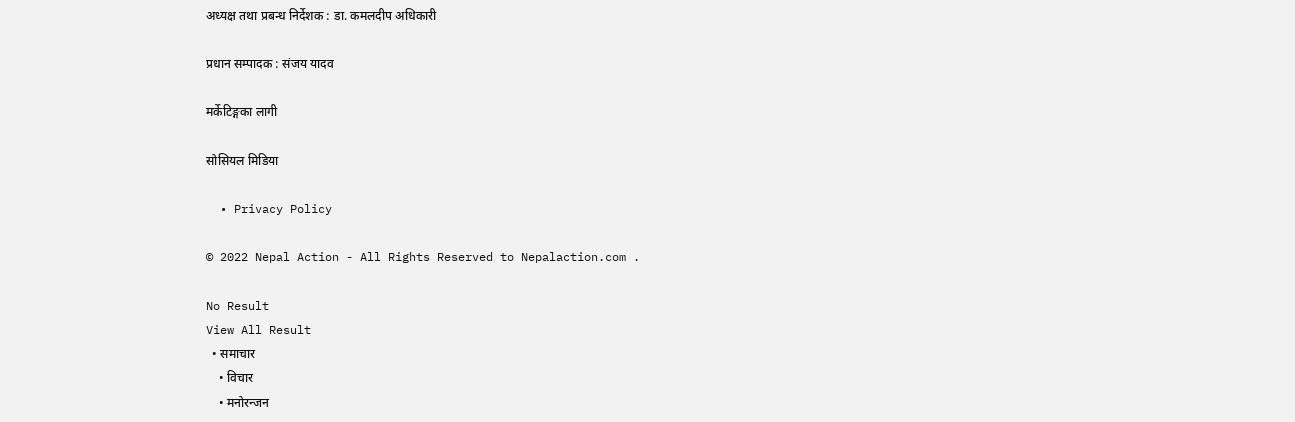अध्यक्ष तथा प्रबन्ध निर्देशक : डा. कमलदीप अधिकारी

प्रधान सम्पादक : संजय यादव

मर्केटिङ्गका लागी

सोसियल मिडिया

  • Privacy Policy

© 2022 Nepal Action - All Rights Reserved to Nepalaction.com .

No Result
View All Result
  • समाचार
    • विचार
    • मनोरन्जन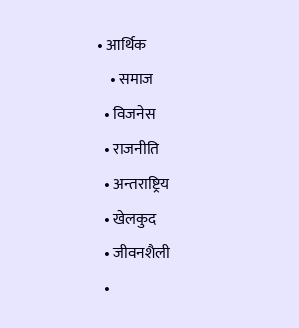• आर्थिक
    • समाज
  • विजनेस
  • राजनीति
  • अन्तराष्ट्रिय
  • खेलकुद
  • जीवनशैली
  •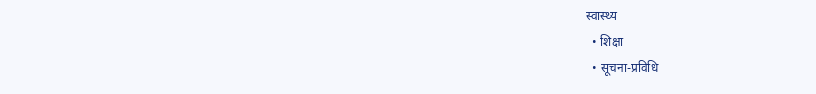स्वास्थ्य
  • शिक्षा
  • सूचना-प्रविधि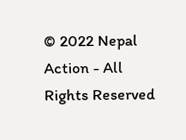© 2022 Nepal Action - All Rights Reserved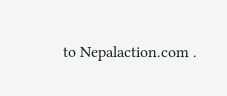to Nepalaction.com .